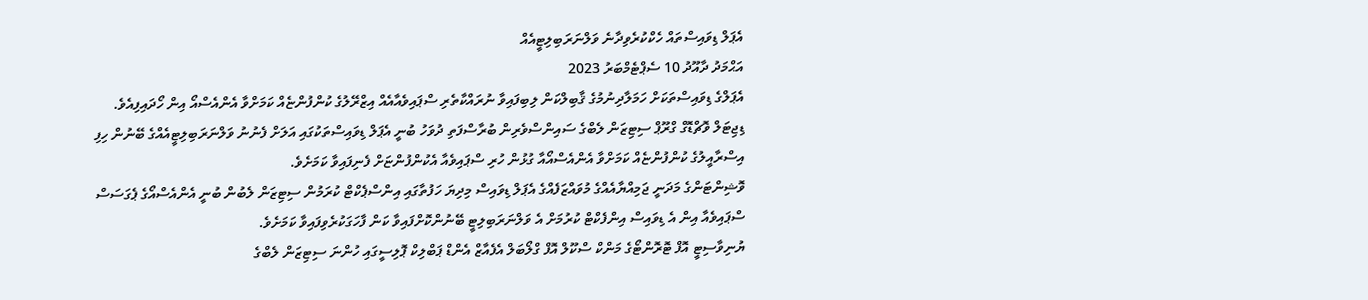އެޕަލް ޑިވައިސްތައް ހެކްކުރެވިދާނެ ވަލްނަރަބިލިޓީއެއް
އަޙްމަދު ދާއޫދު 10 ސެޕްޓެމްބަރު 2023
އެޕަލްގެ ޑިވައިސްތަކަށް ހަމަލާދިނުމުގެ ޤާބިލްކަން ލިބިފައިވާ ނުރައްކާތެރި ސްޕައިވެއާއެއް އިޒްރޭލުގެ ކުންފުންޏެއް ކަމަށްވާ އެންއެސްއޯ އިން ހޯދައިފިއެވެ.
ޑިޖިޓަލް ވޮޗްޑޮގް ގްރޫޕް ސިޓިޒަން ލެބްގެ ސައިންސްވެރިން ބުރާސްފަތި ދުވަހު ބުނީ އެޕަލް ޑިވައިސްތަކުގައި އަލަށް ފެނުނު ވަލްނަރަބިލިޓީއެއްގެ ބޭނުން ހިފި އިސްރާއީލުގެ ކުންފުންޏެއް ކަމަށްވާ އެންއެސްއޯއާ ގުޅުން ހުރި ސްޕައިވެއާ އެކުންފުންޏަށް ފެނިފައިވާ ކަމަށެވެ.
ވޮޝިންޓަންގެ މަދަނީ ޖަމިއްޔާއެއްގެ މުވައްޒަފެއްގެ އެޕަލް ޑިވައިސް މިދިޔަ ހަފުތާގައި އިންސްޕެކްޓް ކުރަމުން ސިޓިޒަން ލެބުން ބުނީ އެންއެސްއޯގެ ޕެގަސަސް ސްޕައިވެއާ އިން އެ ޑިވައިސް އިންފެކްޓް ކުރުމަށް އެ ވަލްނަރަބިލިޓީ ބޭނުންކޮށްފައިވާ ކަން ފާހަގަކުރެވިފައިވާ ކަމަށެވެ.
ޔުނިވާސިޓީ އޮފް ޓޮރޮންޓޯގެ މަންކް ސްކޫލް އޮފް ގްލޯބަލް އެފެއާޒް އެންޑް ޕަބްލިކް ޕޮލިސީގައި ހުންނަ ސިޓިޒަން ލެބްގެ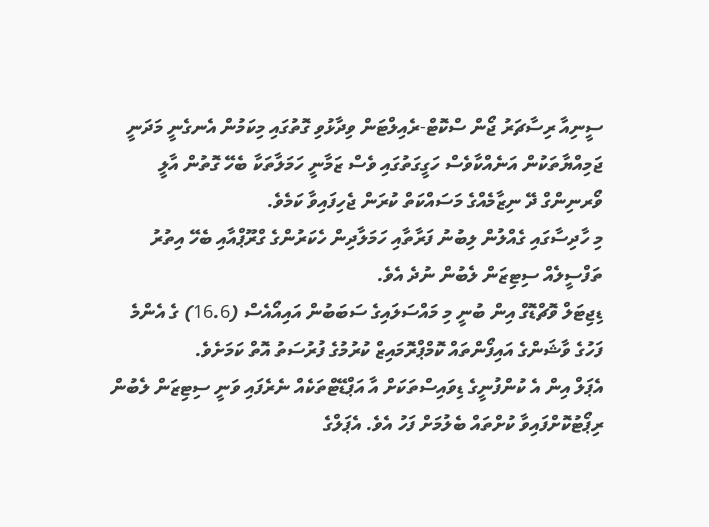ސީނިއާ ރިސާޗަރު ޖޯން ސްކޮޓް-ރެއިލްޓަން ވިދާޅުވި ގޮތުގައި މިކަމުން އެނގެނީ މަދަނީ ޖަމިއްޔާތަކުން އަނެއްކާވެސް ހަގީގަތުގައި ވެސް ޒަމާނީ ހަމަލާތަކާ ބެހޭ ގޮތުން އާލީ ވޯރނިންގް ދޭ ނިޒާމެއްގެ މަސައްކަތް ކުރަން ޖެހިފައިވާ ކަމެވެ.
މި ހާދިސާގައި ގެއްލުން ލިބުނު ފަރާތާއި ހަމަލާދިން ހެކަރުންގެ ގްރޫޕްއާއި ބެހޭ އިތުރު ތަފްސީލެއް ސިޓިޒަން ލެބުން ނުދެ އެވެ.
ޑިޖިޓަލް ވޮޗްޑޮގް އިން ބުނީ މި މައްސަލައިގެ ސަބަބުން އައިއޯއެސް (16.6) ގެ އެންމެ ފަހުގެ ވާޝަންގެ އައިފޯންތައް ކޮމްޕްރޮމައިޒް ކުރުމުގެ ފުރުސަތު އޮތް ކަމަށެވެ.
އެޕަލް އިން އެ ކުންފުނީގެ ޑިވައިސްތަކަށް އާ އަޕްޑޭޓްތަކެއް ނެރެފައި ވަނީ ސިޓިޒަން ލެބުން ރިޕޯޓުކޮށްފައިވާ ކުށްތައް ބެލުމަށް ފަހު އެވެ. އެޕަލްގެ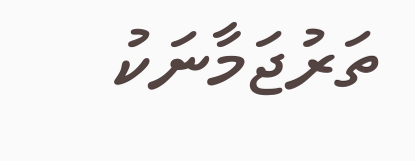ތަރުޖަމާނަކު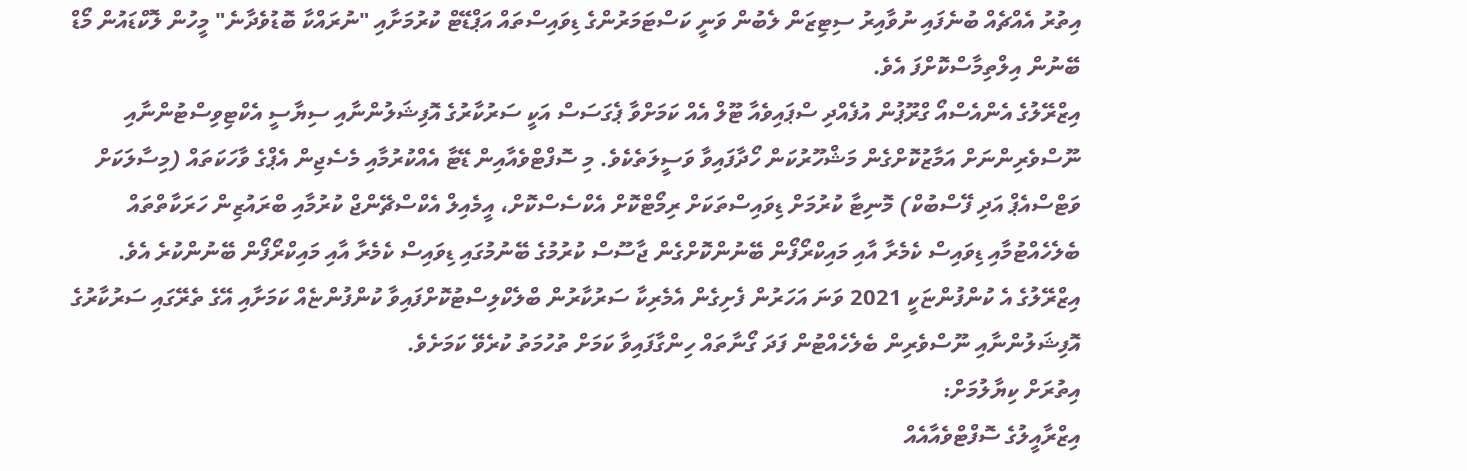އިތުރު އެއްޗެއް ބުނެފައި ނުވާއިރު ސިޓިޒަން ލެބުން ވަނީ ކަސްޓަމަރުންގެ ޑިވައިސްތައް އަޕްޑޭޓް ކުރުމަށާއި "ނުރައްކާ ބޮޑުވެދާނެ" މީހުން ލޮކްޑައުން މޯޑް ބޭނުން އިލްތިމާސްކޮށްފަ އެވެ.
އިޒްރޭލުގެ އެންއެސްއޯ ގްރޫޕުން އުފެއްދި ސްޕައިވެއާ ޓޫލް އެއް ކަމަށްވާ ޕެގަސަސް އަކީ ސަރުކާރުގެ އޮފިޝަލުންނާއި ސިޔާސީ އެކްޓިވިސްޓުންނާއި ނޫސްވެރިންނަށް އަމާޒުކޮށްގެން މަޝްހޫރުކަން ހޯދާފައިވާ ވަސީލަތެކެވެ. މި ސޮފްޓްވެއާއިން ޑޭޓާ އެއްކުރުމާއި މެސެޖިން އެޕްގެ ވާހަކަތައް (މިސާލަކަށް ވަޓްސްއެޕް އަދި ފޭސްބުކް) މޮނިޓާ ކުރުމަށް ޑިވައިސްތަކަށް ރިމޯޓްކޮށް އެކްސެސްކޮށް، އީމެއިލް އެކްސްޗޭންޖް ކުރުމާއި ބްރައުޒިން ހަރަކާތްތައް ބެލެހެއްޓުމާއި ޑިވައިސް ކެމެރާ އާއި މައިކްރޯފޯން ބޭނުންކޮށްގެން ޖާސޫސް ކުރުމުގެ ބޭނުމުގައި ޑިވައިސް ކެމެރާ އާއި މައިކްރޯފޯން ބޭނުންކުރެ އެވެ.
އިޒްރޭލުގެ އެ ކުންފުންޏަކީ 2021 ވަނަ އަހަރުން ފެށިގެން އެމެރިކާ ސަރުކާރުން ބްލެކްލިސްޓުކޮށްފައިވާ ކުންފުންޏެއް ކަމަށާއި އޭގެ ތެރޭގައި ސަރުކާރުގެ އޮފިޝަލުންނާއި ނޫސްވެރިން ބެލެހެއްޓުން ފަދަ ގޯނާތައް ހިންގާފައިވާ ކަމަށް ތުހުމަތު ކުރެވޭ ކަމަށެވެ.
އިތުރަށް ކިޔާލުމަށް:
އިޒްރާއީލުގެ ސޮފްޓްވެއާއެއް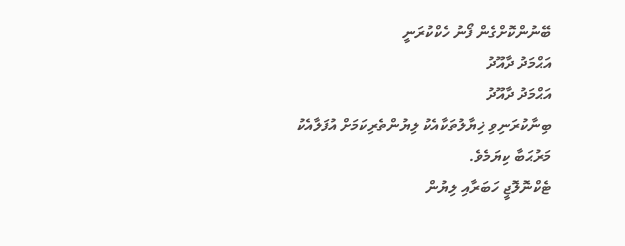ބޭނުންކޮށްގެން ފޯނު ހެކްކުރަނީ
އަޙްމަދު ދާއޫދު
އަޙްމަދު ދާއޫދު
ބިނާކުރަނިވި ޚިޔާލުތަކާއެކު ލިޔުންތެރިކަމަށް އުފަލާއެކު މަރުޙަބާ ކިޔަމެވެ.
ޓެކްނޮލޮޖީ ހަބަރާއި ލިޔުން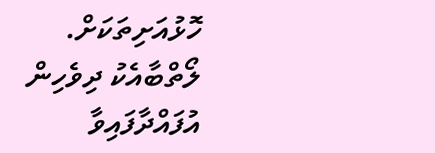ހޮޅުއަށިތަކަށް.
ލޯތްބާއެކު ދިވެހިން އުފައްދާފައިވާ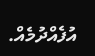އުފެއްދުމެއް.